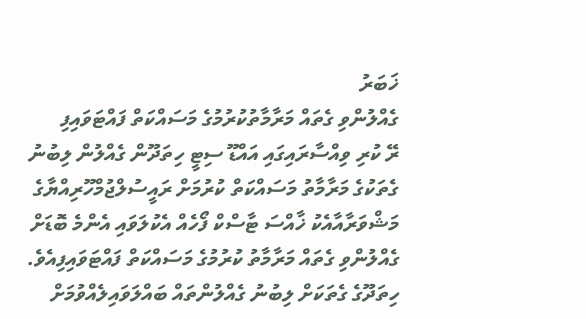ޚަބަރު
ގެއްލުންވި ގެތައް މަރާމާތުކުރުމުގެ މަސައްކަތް ފައްޓަވައިފި
ރޭ ކުރި ވިއްސާރައިގައި އައްޑޫ ސިޓީ ހިތަދޫން ގެއްލުން ލިބުނު ގެތަކުގެ މަރާމާތު މަސައްކަތް ކުރުމަށް ރައީސުލްޖުމްހޫރިއްޔާގެ މަޝްވަރާއާއެކު ޚާއްސަ ޓާސްކް ފޯހެއް އެކުލަވައި އެންމެ ބޮޑަށް ގެއްލުންވި ގެތައް މަރާމާތު ކުރުމުގެ މަސައްކަތް ފައްޓަވައިފިއެވެ.
ހިތަދޫގެ ގެތަކަށް ލިބުނު ގެއްލުންތައް ބައްލަވައިލެއްވުމަށް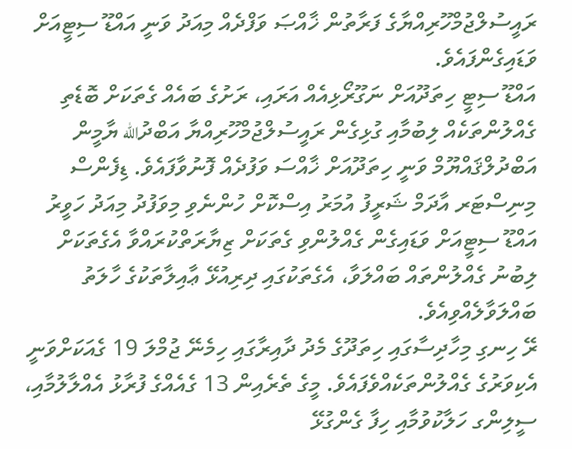ރައީސުލްޖުމްހޫރިއްޔާގެ ފަރާތުން ޚާއްޞަ ވަފްދެއް މިއަދު ވަނީ އައްޑޫ ސިޓީއަށް ވަޑައިގެންފައެވެ.
އައްޑޫ ސިޓީ ހިތަދޫއަށް ނަގޫރޯޅިއެއް އަރައި، ރަށުގެ ބައެއް ގެތަކަށް ބޮޑެތި ގެއްލުންތަކެއް ލިބުމާއި ގުޅިގެން ރައީސުލްޖުމްހޫރިއްޔާ އަބްދުالله ޔާމީން އަބްދުލްޤައްޔޫމް ވަނީ ހިތަދޫއަށް ޚާއްސަ ވަފުދެއް ފޮނުވާފައެވެ. ޑިފެންސް މިނިސްޓަރ އާދަމް ޝަރީފު އުމަރު އިސްކޮށް ހުންނެވި މިވަފުދު މިއަދު ހަވީރު އައްޑޫ ސިޓީއަށް ވަޑައިގެން ގެއްލުންވި ގެތަކަށް ޒިޔާރަތްކުރައްވާ އެގެތަކަށް ލިބުނު ގެއްލުންތައް ބައްލަވާ، އެގެތަކުގައި ދިރިއުޅޭ ޢާއިލާތަކުގެ ހާލަތު ބައްލަވާލެއްވިއެވެ.
ރޭ ހިނގި މިހާދިސާގައި ހިތަދޫގެ މެދު ދާއިރާގައި ހިމެނޭ ޖުމްލަ 19 ގެއަކަށްވަނީ އެކިވަރުގެ ގެއްލުންތަކެއްވެފައެވެ. މީގެ ތެރެއިން 13 ގެއެއްގެ ފުރާޅު އެއްލާލުމާއި، ސީލިންގ ހަލާކުވުމާއި ހިފާ ގެންގުޅޭ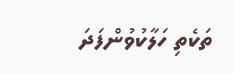ތަކެތި ހަލާކުވުންފަދަ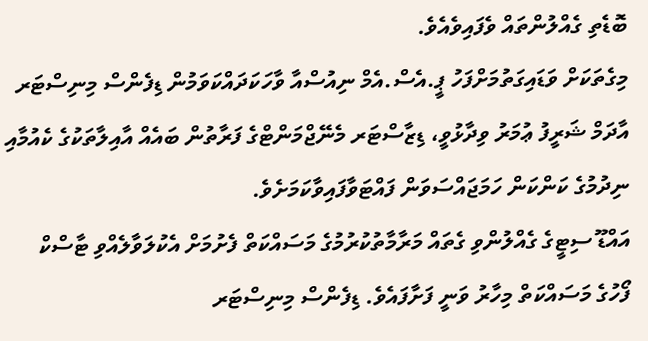ބޮޑެތި ގެއްލުންތައް ވެފައިވެއެވެ.
މިގެތަކަށް ވަޑައިގަތުމަށްފަހު ޕީ.އެސް.އެމް ނިއުސްއާ ވާހަކަދައްކަވަމުން ޑިފެންސް މިނިސްޓަރ އާދަމް ޝަރީފު ޢުމަރު ވިދާޅުވީ، ޑިޒާސްޓަރ މެނޭޖްމަންޓްގެ ފަރާތުން ބައެއް އާއިލާތަކުގެ ކެއުމާއި ނިދުމުގެ ކަންކަން ހަމަޖައްސަވަން ފައްޓަވާފައިވާކަމަށެވެ.
އައްޑޫ ސިޓީގެ ގެއްލުންވި ގެތައް މަރާމާތުކުރުމުގެ މަސައްކަތް ފެށުމަށް އެކުލަވާލެއްވި ޓާސްކް ފޯހުގެ މަސައްކަތް މިހާރު ވަނީ ފަށާފައެވެ. ޑިފެންސް މިނިސްޓަރ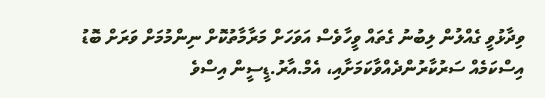ވިދާޅުވީ ގެއްލުން ލިބުނު ގެތައް ވީހާވެސް އަވަހަށް މަރާމާތުކޮށް ނިންމުމަށް ވަރަށް ބޮޑު އިސްކަމެއް ސަރުކާރުންދެއްވާކަމަށާއި، އެމް.އާރު.ޑީސީން އިސްވެ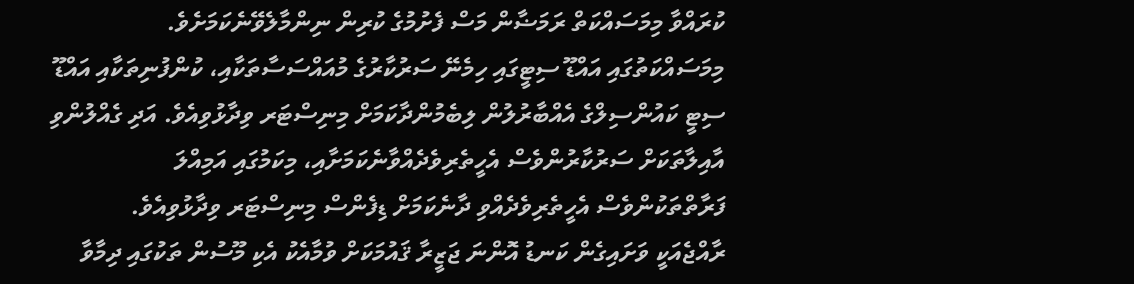ކުރައްވާ މިމަސައްކަތް ރަމަޟާން މަސް ފެށުމުގެ ކުރިން ނިންމާލެވޭނެކަމަށެވެ.
މިމަސައްކަތުގައި އައްޑޫ ސިޓީގައި ހިމެނޭ ސަރުކާރުގެ މުއައްސަސާތަކާއި، ކުންފުނިތަކާއި އައްޑޫ ސިޓީ ކައުންސިލްގެ އެއްބާރުލުން ލިބެމުންދާކަމަށް މިނިސްޓަރ ވިދާޅުވިއެވެ. އަދި ގެއްލުންވި އާއިލާތަކަށް ސަރުކާރުންވެސް އެހީތެރިވެދެއްވާނެކަމަށާއި، މިކަމުގައި އަމިއްލަ ފަރާތްތަކުންވެސް އެހީތެރިވެދެއްވި ދާނެކަމަށް ޑިފެންސް މިނިސްޓަރ ވިދާޅުވިއެވެ.
ރާއްޖެއަކީ ވަށައިގެން ކަނޑު އޮންނަ ޖަޒީރާ ޤައުމަކަށް ވުމާއެކު އެކި މޫސުން ތަކުގައި ދިމާވާ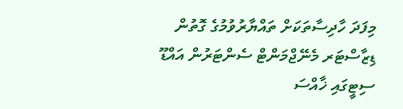މިފަދަ ހާދިސާތަކަށް ތައްޔާރުވުމުގެ ގޮތުން ޑިޒާސްޓަރ މެނޭޖްމަންޓް ސެންޓަރުން އައްޑޫ ސިޓީގައި ޚާއްސަ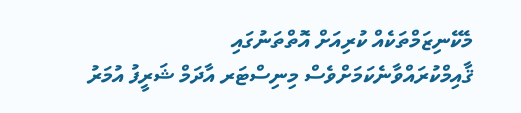މެކޭނިޒަމްތަކެއް ކުރިއަށް އޮތްތަނުގައި ޤާއިމްކުރައްވާނެކަމަށްވެސް މިނިސްޓަރ އާދަމް ޝަރީފު އުމަރު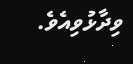ވިދާޅުވިއެވެ.